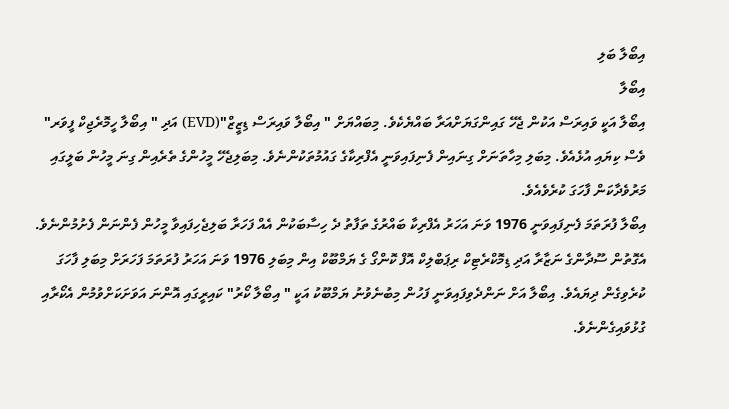އިބޯލާ ބަލި
އިބޯލާ
އިބޯލާ އަކީ ވައިރަސް އަކުން ޖެހޭ ގައިންގަޔަށްއަރާ ބައްޔެކެވެ. މިބައްޔަށް " އިބޯލާ ވައިރަސް ޑިޒީޒް"(EVD) އަދި " އިބޯލާ ހީމޮރެޖިކް ފީވަރ" ވެސް ކިޔައި އުޅެއެވެ. މިބަލި މިހާތަނަށް ގިނައިން ފެނިފައިވަނީ އެފްރިކާގެ ގައުމުތަކުންނެވެ. މިބަލިޖެހޭ މީހުންގެ ތެރެއިން ގިނަ މީހުން ބަލީގައި މަރުވެދާކަން ފާހަގަ ކުރެވެއެވެ.
އިބޯލާ ފުރަތަމަ ފެނިފައިވަނީ 1976 ވަނަ އަހަރު އެފްރިކާ ބައްރުގެ ތަފާތު ދެ ހިސާބަކުން އެއް ފަހަރާ ބަލިޖެހިފައިވާ މީހުން ފެންނަން ފެށުމުންނެވެ. އެގޮތުން ސޫދާންގެ ނަޒާރާ އަދި ޑިމޮކްރެޓިކް ރިޕަބްލިކް އޮފް ކޮންގޯ ގެ ޔަމްބޫކް އިން މިބަލި 1976 ވަނަ އަހަރު ފުރަތަމަ ފަހަރަށް މިބަލި ފާހަގަ ކުރެވިގެން ދިޔައެވެ. އިބޯލާ އަށް ނަންދެވިފައިވަނީ ފަހުން މިބުނެވުނު ޔަމްބޫކު އަކީ " އިބޯލާ ކޯރު" ކައިރީގައި އޮންނަ އަވަށަކަށްވުމުން އެކޯރާއި ގުޅުވައިގެންނެވެ.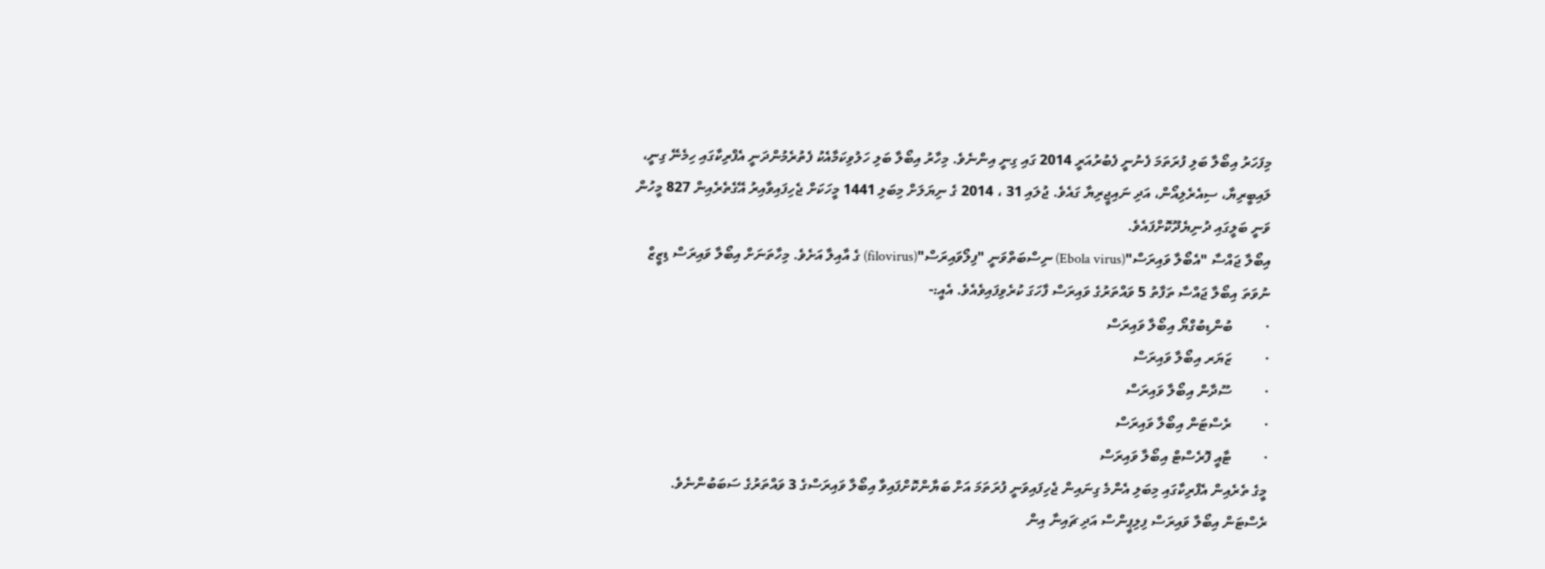މިފަހަރު އިބޯލާ ބަލި ފުރަތަމަ ފެނުނީ ފެބުރުއަރީ 2014 ގައި ގިނީ އިންނެވެ. މިހާރު އިބޯލާ ބަލި ހަލުވިކަމާއެކު ފެތުރެމުންދަނީ އެފްރިކާގައި ހިމެނޭ ގިނީ، ލައިބީރިޔާ، ސިއެރެލިއޯން، އަދި ނައިޖީރިޔާ ގައެވެ. ޖުލައި 31 ، 2014 ގެ ނިޔަލަށް މިބަލި 1441 މީހަކަށް ޖެހިފައިވާއިރު އޭގެތެރެއިން 827 މީހުން ވަނީ ބަލީގައި ދުނިޔެދޫކޮށްފައެވެ.
އިބޯލާ ޖައްސާ "އެބޯލާ ވައިރަސް"(Ebola virus) ނިސްބަތްވަނީ "ފިލޯވައިރަސް"(filovirus) ގެ އާއިލާ އަށެވެ. މިހާތަނަށް އިބޯލާ ވައިރަސް ޑިޒީޒް ނުވަތަ އިބޯލާ ޖައްސާ ތަފާތު 5 ވައްތަރުގެ ވައިރަސް ފާހަގަ ކުރެވިފައިވެއެވެ. އެއީ:-
·         ބުންޑިބުގްޔޯ އިބޯލާ ވައިރަސް
·         ޒަޔަރ އިބޯލާ ވައިރަސް
·         ސޫދާން އިބޯލާ ވައިރަސް
·         ރެސްޓަން އިބޯލާ ވައިރަސް
·         ޓާއީ ފޮރެސްޓް އިބޯލާ ވައިރަސް
މީގެ ތެރެއިން އެފްރިކާގައި މިބަލި އެންމެ ގިނައިން ޖެހިފައިވަނީ ފުރަތަމަ އަށް ބަޔާންކޮށްފައިވާ އިބޯލާ ވައިރަސްގެ 3 ވައްތަރުގެ ސަބަބުންނެވެ. ރެސްޓަން އިބޯލާ ވައިރަސް ފިލިޕީންސް އަދި ޗައިނާ އިން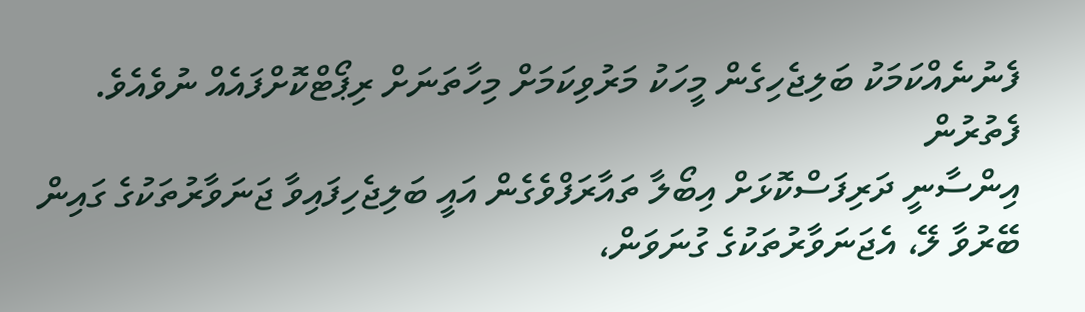ފެނުނެއްކަމަކު ބަލިޖެހިގެން މީހަކު މަރުވިކަމަށް މިހާތަނަށް ރިޕޯޓްކޮށްފައެއް ނުވެއެވެ.
ފެތުރުން
އިންސާނީ ދަރިފަސްކޮޅަށް އިބޯލާ ތައާރަފްވެގެން އައީ ބަލިޖެހިފައިވާ ޖަނަވާރުތަކުގެ ގައިން ބޭރުވާ ލޭ، އެޖަނަވާރުތަކުގެ ގުނަވަން،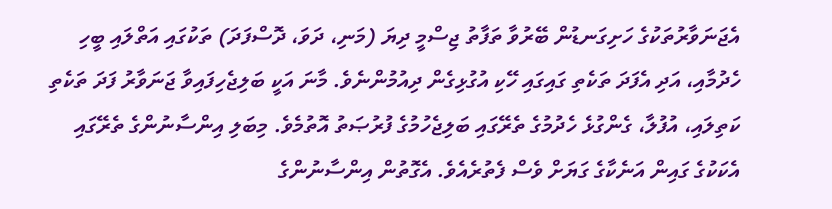އެޖަނަވާރުތަކުގެ ހަށިގަނޑުން ބޭރުވާ ތަފާތު ޖިސްމީ ދިޔަ (މަނި، ދަވަ، ދޮސްފަދަ) ތަކުގައި އަތްލައި ބީހި ހެދުމާއި، އަދި އެފަދަ ތަކެތި ގައިގައި ހޭކި އުގުޅިގެން ދިއުމުންނެވެ. މާނަ އަކީ ބަލިޖެހިފައިވާ ޖަނަވާރު ފަދަ ތަކެތި ކަތިލައި، އުފުލާ، ގެންގުޅެ ހެދުމުގެ ތެރޭގައި ބަލިޖެހުމުގެ ފުރުޞަތު އޮތުމެވެ. މިބަލި އިންސާނުންގެ ތެރޭގައި އެކަކުގެ ގައިން އަނެކާގެ ގަޔަށް ވެސް ފެތުރެއެވެ. އެގޮތުން އިންސާނުންގެ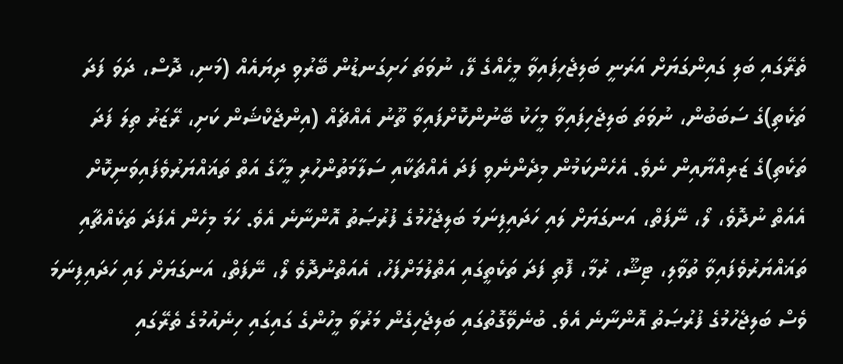ތެރޭގައި ބަލި ގައިންގަޔަށް އަރަނީ ބަލިޖެހިފައިވާ މީހެއްގެ ލޭ، ނުވަތަ ހަށިގަނޑުން ބޭރުވި ދިޔައެއް (މަނި، ދޮސް، ދަވަ ފަދަ ތަކެތި)ގެ ސަބަބުން، ނުވަތަ ބަލިޖެހިފައިވާ މީހަކު ބޭނުންކޮށްފައިވާ ތޫނު އެއްޗެއް (އިންޖެކްޝަން ކަށި، ރޭޒަރު ތިލަ ފަދަ ތަކެތި)ގެ ޒަރިއްޔާއިން ނެވެ. އެހެންކަމުން މިދެންނެވި ފަދަ އެއްޗަކާއި ސަލާމަތުންހުރި މީހާގެ އަތް ތަޣައްޔަރުވެފައިވަނިކޮށް އެއަތް ނުދޮވެ، ލޯ، ނޭފަތް، އަނގަޔަށް ލައި ހަދައިފިނަމަ ބަލިޖެހުމުގެ ފުރުޞަތު އޮންނާނެ އެވެ. ހަމަ މިހެން އެފަދަ ތަކެއްޗާއި ތަޣައްޔަރުވެފައިވާ ތުވާލި، ޓިޝޫ، ރުމާ، ފޮތި ފަދަ ތަކެތީގައި އަތްލުމަށްފަހު، އެއަތްނުދޮވެ ލޯ، ނޭފަތް، އަނގަޔަށް ލައި ހަދައިފިނަމަ ވެސް ބަލިޖެހުމުގެ ފުރުޞަތު އޮންނާނެ އެވެ. ބުނެވޭގޮތުގައި ބަލިޖެހިގެން މަރުވާ މީހުންގެ ގައިގައި ހިނެއުމުގެ ތެރޭގައި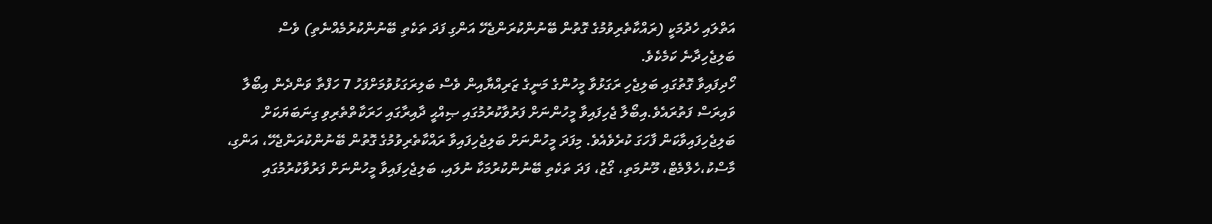އަތްލައި ހެދުމަކީ (ރައްކާތެރިވުމުގެ ގޮތުން ބޭނުންކުރަންޖެހޭ އަންގި ފަދަ ތަކެތި ބޭނުންކުރުމެއްނެތި) ވެސް ބަލިޖެހިދާނެ ކަމެކެވެ.
ހޯދިފައިވާ ގޮތުގައި ބަލިޖެހި ރަގަޅުވާ މީހުންގެ މަނީގެ ޒަރިއްޔާއިން ވެސް ބަލިރަގަޅުވުމަށްފަހު 7 ހަފްތާ ވަންދެން އިބޯލާ ވައިރަސް ފަތުރައެވެ.އިބޯލާ ޖެހިފައިވާ މީހުންނަށް ފަރުވާކުރުމުގައި ޞިއްޙީ ދާއިރާގައި ހަރަކާތްތެރިވި ގިނަބަޔަކަށް ބަލިޖެހިފައިވާކަން ފާހަގަ ކުރެވެއެވެ. މިފަދަ މީހުންނަށް ބަލިޖެހިފައިވާ ރައްކާތެރިވުމުގެ ގޮތުން ބޭނުންކުރަންޖެހޭ، އަންގި، މާސްކު،ހެލްމެޓް، މޫނުމަތި، ގޯޒު، ފަދަ ތަކެތި ބޭނުންކުރުމަކާ ނުލައި، ބަލިޖެހިފައިވާ މީހުންނަށް ފަރުވާކުރުމުގައި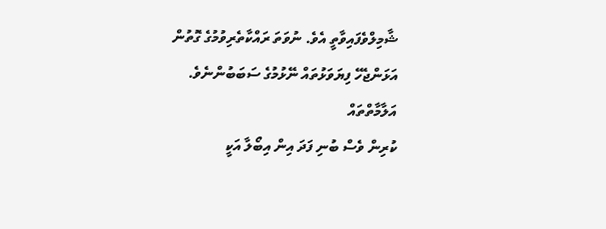ޝާމިލްވެފައިވާތީ އެވެ. ނުވަތަ ރައްކާތެރިވުމުގެ ގޮތުން އަޅަންޖެހޭ ފިޔަވަޅުތައް ނޭޅުމުގެ ސަބަބުންނެވެ.
އަލާމާތްތައް
ކުރިން ވެސް ބުނި ފަދަ އިން އިބޯލާ އަކީ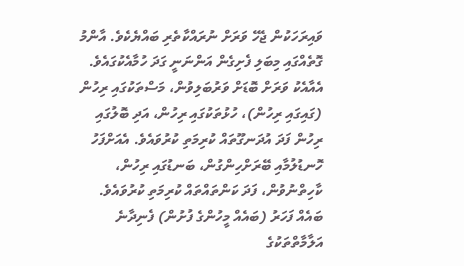ވައިރަހަކުން ޖެހޭ ވަރަށް ނުރައްކާތެރި ބައްޔެކެވެ. އާންމު ގޮތެއްގައި މިބަލި ފެށިގެން އަންނަނީ ގަދަ ހުމާއެކުގައެވެ. އެއާއެކު ވަރަށް ބޮޑަށް ވަރުބަލިވުން، މަސްތަކުގައި ރިހުން (ގައިގައި ރިހުން)، ހުޅުތަކުގައި ރިހުން، އަދި ބޮލުގައި ރިހުން ފަދަ އުދަނގޫތައް ކުރިމަތި ކުރުވައެވެ. އެއަށްފަހު ހޮނޑުލުމާއި ބޭރަށްހިންގުން، ބަނޑުގައި ރިހުން، ކާހިތްނުވުން، ފަދަ ކަންތައްތައް ކުރިމަތި ކުރުވައެވެ. ބައެއް ފަހަރު (ބައެއް މީހުންގެ ފުށުން) ފެނިދާނެ އަލާމާތްތަކުގެ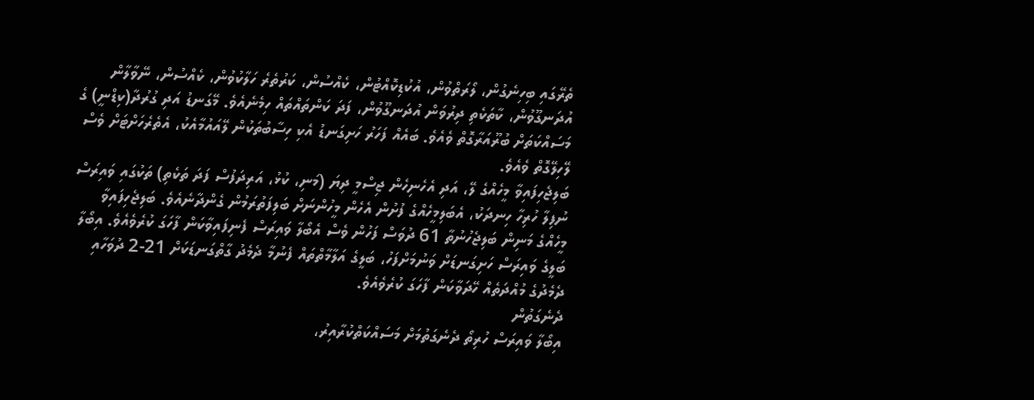ތެރޭގައި ބިހިނެގުން، ލޯރަތްވުން، އުކުޑިކޮއްޓުން، ކެއްސުން، ކަރުތެރެ ހަލާކުވުން، ކެއްސުން، ނޭވާލާން އުދަނގޫވުން، ކާތަކެތި ދިރުވަން އުދަނގޫވުން، ފަދަ ކަންތައްތައް ހިމެނެއެވެ. މޭގަނޑު އަދި ގުރުދާ(ކިޑްނީ) ގެ މަސައްކަތަށް ބުރޫއަރާގޮތް ވެއެވެ. ބައެއް ފަހަރު ހަށިގަނޑު އެކި ހިސާބުތަކުން ލޭއައުމާއެކު، އެތެރެހަށްޓަށް ވެސް ލޭހިލޭގޮތް ވެއެވެ.
ބަލިޖެހިފައިވާ މީހެއްގެ ލޭ، އަދި އެހެނިހެން ޖިސްމީ ދިޔަ (މަނި، ކުޅު، އަރިދަފުސް ފަދަ ތަކެތި) ތަކުގައި ވައިރަސް ނުފިލާ ހުރިހާ ހިނދަކު، އެބަލިމީހެއްގެ ފުށުން އެހެން މީހުންނަށް ބަލިފަތުރަމުން ގެންދާނެއެވެ. ބަލިޖެހިފައިވާ މީހެއްގެ މަނިން ބަލިޖެހުނުތާ 61 ދުވަސް ފަހުން ވެސް އެބޯލާ ވައިރަސް ފެނިފައިވާކަން ފާހަގަ ކުރެވެއެވެ. އިބޯލާ ބަލީގެ ވައިރަސް ހަށިގަނޑަށް ވަނުމަށްފަހު، ބަލީގެ އަލާމާތްތައް ފެނުމާ ދެމެދު ގާތްގަނޑަކަށް 21-2 ދުވަހާއި ދެމެދުގެ މުއްދަތެއް ހޭދަވާކަން ފާހަގަ ކުރެވެއެވެ.
ދެނެގަތުން
އިބޯލާ ވައިރަސް ހުރިތޯ ދެނެގަތުމަށް މަސައްކަތްކުރާއިރު،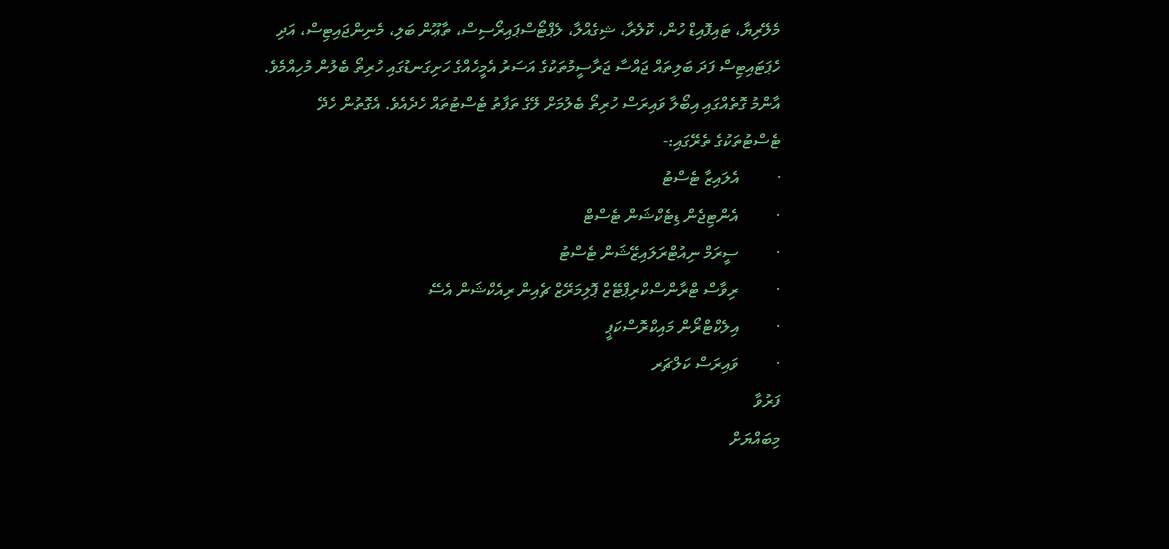މެލޭރިޔާ، ޓައިފޮއިޑް ހުން، ކޮލެރާ، ޝިގެއްލާ، ލެޕްޓޯސްޕައިރޯސިސް، ތާޢޫން ބަލި، މެނިންޖައިޓިސް، އަދި ހެޕަޓައިޓިސް ފަދަ ބަލިތައް ޖައްސާ ޖަރާސީމުތަކުގެ އަސަރު އެމީހެއްގެ ހަށިގަނޑުގައި ހުރިތޯ ބެލުން މުހިއްމެވެ.
އާންމު ގޮތެއްގައި އިބޯލާ ވައިރަސް ހުރިތޯ ބެލުމަށް ލޭގެ ތަފާތު ޓެސްޓުތައް ހެދެއެވެ. އެގޮތުން ހެދޭ ޓެސްޓުތަކުގެ ތެރޭގައި:-
·         އެލައިޒާ ޓެސްޓު
·         އެންޓިޖެން ޑިޓެކްޝަން ޓެސްޓް
·         ސީރަމް ނިއުޓްރަލައިޒޭޝަން ޓެސްޓު
·         ރިވާސް ޓްރާންސްކްރިޕްޓޭޒް ޕޮލިމަރޭޒް ޗެއިން ރިއެކްޝަން އެސޭ
·         އިލެކްޓްރޯން މައިކްރޮސްކަޕީ
·         ވައިރަސް ކަލްޗަރ
ފަރުވާ
މިބައްޔަށް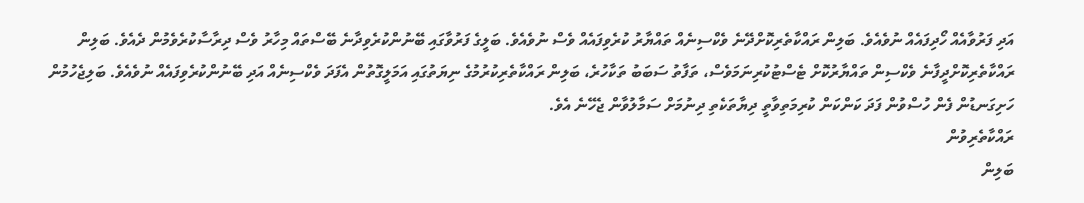އަދި ފަރުވާއެއް ހޯދިފައެއް ނުވެއެވެ. ބަލިން ރައްކާތެރިކޮށްދޭނެ ވެކްސިނެއް ތައްޔާރު ކުރެވިފައެއް ވެސް ނުވެއެވެ. ބަލީގެ ފަރުވާގައި ބޭނުންކުރެވިދާނެ ބޭސްތައް މިހާރު ވެސް ދިރާސާކުރެވެމުން ދެއެވެ. ބަލިން ރައްކާތެރިކޮށްދީފާނެ ވެކްސިން ތައްޔާރުކޮށް ޓެސްޓުކުރިނަމަވެސް، ތަފާތު ސަބަބު ތަކާހުރެ، ބަލިން ރައްކާތެރިކުރުމުގެ ނިޔަތުގައި އަމަލީގޮތުން އެފަދަ ވެކްސިނެއް އަދި ބޭނުންކުރެވިފައެއް ނުވެއެވެ. ބަލިޖެހުމުން ހަށިގަނޑުން ފެން ހުސްވުން ފަދަ ކަންކަން ކުރިމަތިވާތީ ދިޔާތަކެތި ދިނުމަށް ސަމާލުވާން ޖެހޭނެ އެވެ.
ރައްކާތެރިވުން
ބަލިން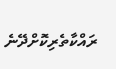ރައްކާތެރިކޮށްދޭނެ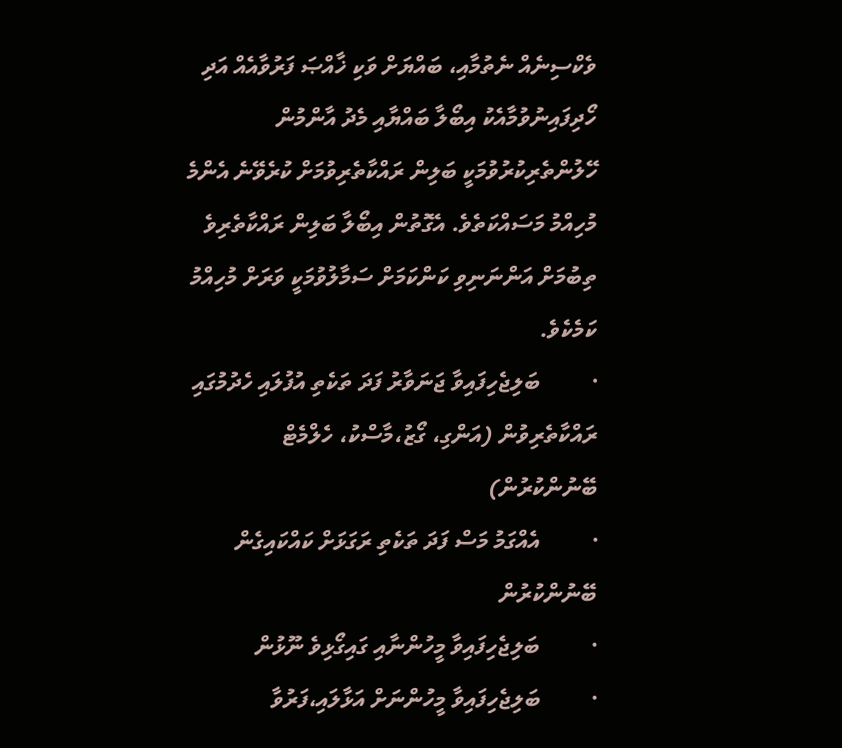ވެކްސިނެއް ނެތުމާއި، ބައްޔަށް ވަކި ޚާއްޞަ ފަރުވާއެއް އަދި ހޯދިފައިނުވުމާއެކު އިބޯލާ ބައްޔާއި މެދު އާންމުން ހޭލުންތެރިކުރުވުމަކީ ބަލިން ރައްކާތެރިވުމަށް ކުރެވޭނެ އެންމެ މުހިއްމު މަސައްކަތެވެ. އެގޮތުން އިބޯލާ ބަލިން ރައްކާތެރިވެ ތިބުމަށް އަންނަނިވި ކަންކަމަށް ސަމާލުވުމަކީ ވަރަށް މުހިއްމު ކަމެކެވެ.
·         ބަލިޖެހިފައިވާ ޖަނަވާރު ފަދަ ތަކެތި އުފުލައި ހެދުމުގައި ރައްކާތެރިވުން (އަންގި، ގޯޒު،މާސްކު، ހެލްމެޓް ބޭނުންކުރުން)
·         އެއްގަމު މަސް ފަދަ ތަކެތި ރަގަޅަށް ކައްކައިގެން ބޭނުންކުރުން
·         ބަލިޖެހިފައިވާ މީހުންނާއި ގައިގޯޅިވެ ނޫޅުން
·         ބަލިޖެހިފައިވާ މީހުންނަށް އަޅާލައި،ފަރުވާ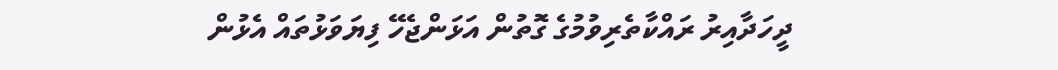ދީހަދާއިރު ރައްކާތެރިވުމުގެ ގޮތުން އަޅަންޖެހޭ ފިޔަވަޅުތައް އެޅުން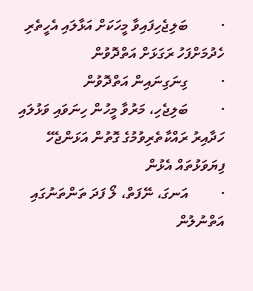·         ބަލިޖެހިފައިވާ މީހަކަށް އަޅާލައި އެހީތެރި ހެދުމަށްފަހު ރަގަޅަށް އަތްދޮވުން
·         ގިނަގިނައިން އަތްދޮވުން
·         ބަލިޖެހި، މަރުވާ މީހުން ހިނަވައި ވަޅުލައި ހަދާއިރު ރައްކާތެރިވުމުގެ ގޮތުން އަޅަންޖެހޭ ފިޔަވަޅުތައް އެޅުން
·         އަނގަ، ނޭފަތް، ލޯ ފަދަ ތަންތަނުގައި އަތްނުލުން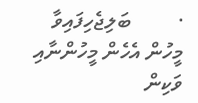·         ބަލިޖެހިފައިވާ މީހުން އެހެން މީހުންނާއި ވަކިން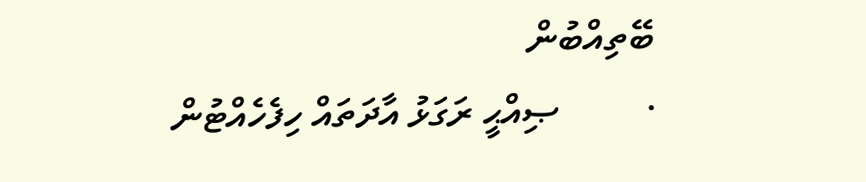ބޭތިއްބުން
·         ޞިއްޙީ ރަގަޅު އާދަތައް ހިފެހެއްޓުން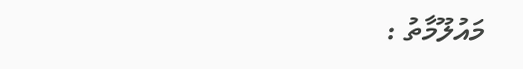މައުލޫމާތު :